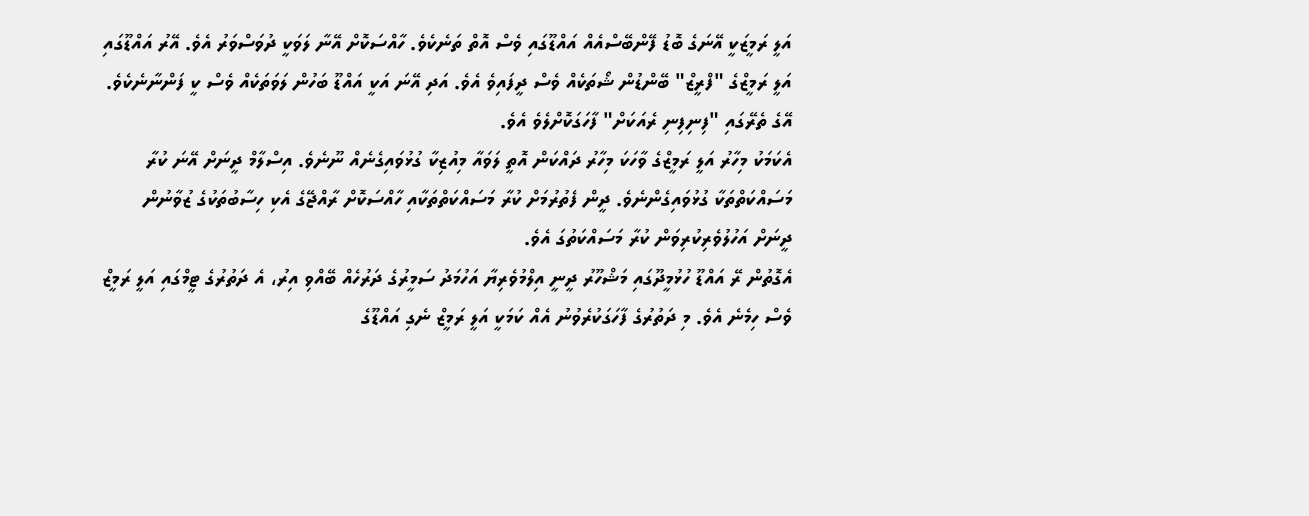އަލީ ރަމީޒަކީ އޭނަގެ ބޮޑު ފޭންބޭސްއެއް އައްޑޫގައި ވެސް އޮތް ތަނެކެވެ. ހާއްސަކޮށް އޭނާ ލަވަކީ ދުވަސްވަރު އެވެ. އޭރު އައްޑޫގައި އަލީ ރަމީޒްގެ "ފްރީޒް" ބޭންޑުން ޝޯތަކެއް ވެސް ދީފައިވެ އެވެ. އަދި އޭނަ އަކީ އައްޑޫ ބަހުން ލަވަތަކެއް ވެސް ކީ ފަންނާނެކެވެ. އޭގެ ތެރޭގައި "ފިނިފިނި ރެއަކަށް" ފާހަގަކޮށްލެވެ އެވެ.
އެކަމަކު މިހާރު އަލީ ރަމީޒްގެ ވާހަކަ މިހާރު ދައްކަން އޮތީ ލަވައާ މިއުޒިކާ ގުޅުވައިގެނެއް ނޫނެވެ. އިސްލާމް ދީނަށް އޭނަ ކުރާ މަސައްކަތްތަކާ ގުޅުވައިގެންނެވެ. ދީން ފެތުރުމަށް ކުރާ މަސައްކަތްތަކާއި ހާއްސަކޮށް ރާއްޖޭގެ އެކި ހިސާބުތަކުގެ ޒުވާނުން ދީނަށް އަހުލުވެރިކުރިވަން ކުރާ މަސައްކަތުގަ އެވެ.
އެގޮތުން ރޭ އައްޑޫ ހުޅުމީދޫގައި މަޝްހޫރު ދީނީ އިލްމުވެރިޔާ އަހުމަދު ސަމީރުގެ ދަރުހެއް ބޭއްވި އިރު، އެ ދަތުރުގެ ޓީމްގައި އަލީ ރަމީޒް ވެސް ހިމެނެ އެވެ. މި ދަތުރުގެ ފާހަގަކުރެވުނު އެއް ކަމަކީ އަލީ ރަމީޒް ނެގި އައްޑޫގެ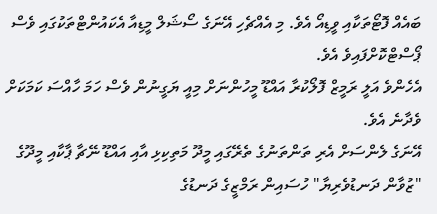ބައެއް ފޮޓޯތަކާއި ވީޑިއޯ އެވެ. މި އެއްޗެހި އޭނަގެ ސޯޝަލް މީޑިއާ އެކައުންޓްތަކުގައި ވެސް ޕޯސްޓްކޮށްފައިވެ އެވެ.
އެހެންވެ އަލީ ރަމީޒް ފޮލޯކުރާ އައްޑޫ މީހުންނަށް މިއީ ޔަގީނުން ވެސް ހަމަ ހާއްސަ ކަމަކަށް ވެދާނެ އެވެ.
އޭނަގެ ލެންސަށް އެރި ތަންތަނުގެ ތެރޭގައި މީދޫ މަތިކިޅި އާއި އައްޑޫ ނޭޗާ ޕާކާއި މީދޫގެ "ޒުވާން ދަނޑުވެރިޔާ" ހުސައިން ރަމްޒީގެ ދަނޑުގެ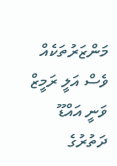މަންޒަރުތަކެއް ވެސް އަލީ ރަމީޒް ވަނީ އައްޑޫ ދަތުރުގެ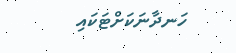ހަނދާނަކަށްޓަކައި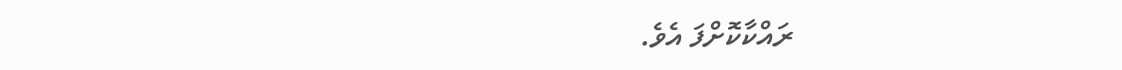ރައްކާކޮށްފަ އެވެ.